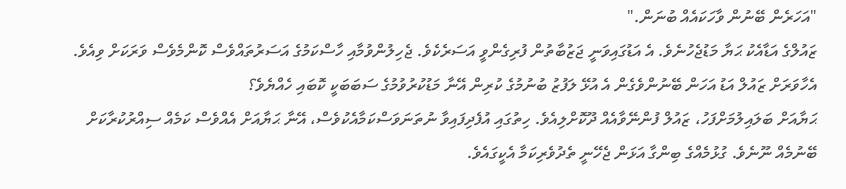"އަހަރެން ބޭނުން ވާހަކައެއް ބުނަން."
ޒައުލްގެ އަޑާއެކު ޙަޔާ މަޑުޖެހުނެވެ. އެ އަޑުގައިވަނީ ޖަޒުބާތުން ފުރިގެންވީ އަސަރެކެވެ. ޖެހިލުންވުމާއި ހާސްކަމުގެ އަސަރުތައްވެސް ކޮންމެވެސް ވަރަކަށް ވިއެވެ. އެހާވަރަށް ޒައުލް އަޑު އަހަން ބޭނުންވެގެން އެ އުޅޭ ލަފުޒު ބުނުމުގެ ކުރިން އޭނާ މަޑުކުރުވުމުގެ ސަބަބަކީ ކޮބައި ހެއްޔެވެ؟
ޙަޔާއަށް ބަލައިލުމަށްފަހު، ޒައުލް ފުންނޭވާއެއް ދޫކޮށްލިއެވެ. ހިތުގައި އުފެދިފައިވާ ނުތަނަވަސްކަމާއެކުވެސް، އޭނާ ޙަޔާއަށް އެއްވެސް ކަމެއް ސިއްރުކުރާކަށް ބޭނުމެއް ނޫނެވެ. ގުޅުމެއްގެ ބިންގާ އަޅަން ޖެހޭނީ ތެދުވެރިކަމާ އެކީގައެވެ.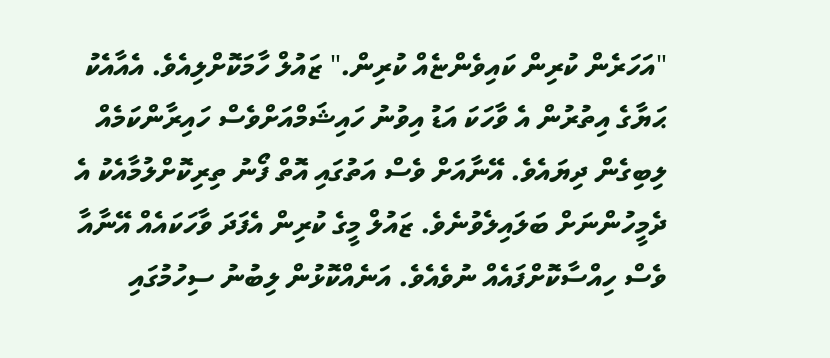"އަހަރެން ކުރިން ކައިވެންޏެއް ކުރިން." ޒައުލް ހާމަކޮށްލިއެވެ. އެއާއެކު ޙަޔާގެ އިތުރުން އެ ވާހަކަ އަޑު އިވުނު ހައިޝަމްއަށްވެސް ހައިރާންކަމެއް ލިބިގެން ދިޔައެވެ. އޭނާއަށް ވެސް އަތުގައި އޮތް ފޯނު ތިރިކޮށްލުމާއެކު އެ ދެމީހުންނަށް ބަލައިލެވުނެވެ. ޒައުލް މީގެ ކުރިން އެފަދަ ވާހަކައެއް އޭނާއާ ވެސް ހިއްސާކޮށްފައެއް ނުވެއެވެ. އަނެއްކޮޅުން ލިބުނު ސިހުމުގައި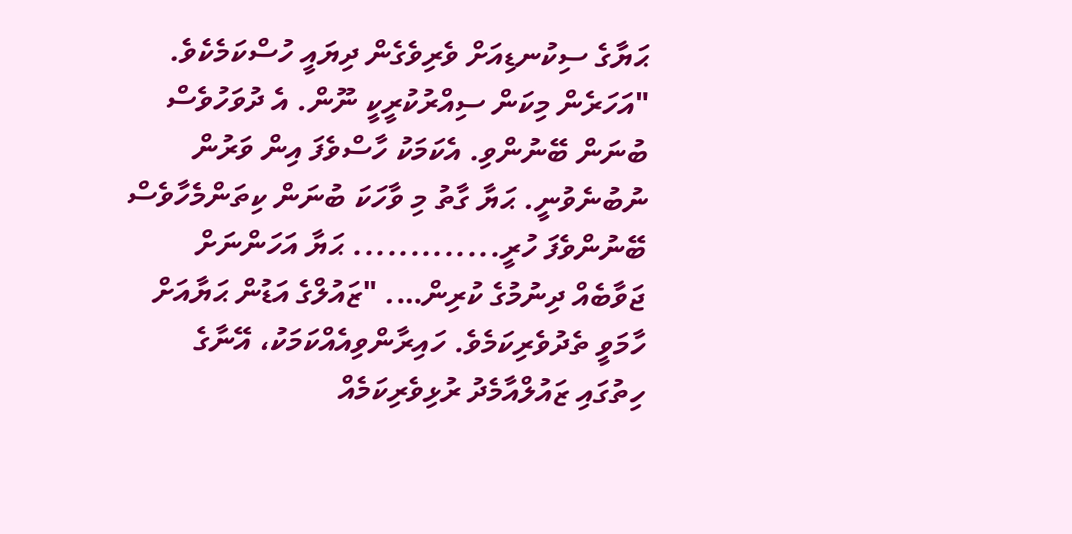ޙަޔާގެ ސިކުނޑިއަށް ވެރިވެގެން ދިޔައީ ހުސްކަމެކެވެ.
"އަހަރެން މިކަން ސިއްރުކުރީކީ ނޫން. އެ ދުވަހުވެސް ބުނަން ބޭނުންވި. އެކަމަކު ހާސްވެފަ އިން ވަރުން ނުބުނެވުނީ. ޙަޔާ ގާތު މި ވާހަކަ ބުނަން ކިތަންމެހާވެސް ބޭނުންވެފަ ހުރީ............. ޙަޔާ އަހަންނަށް ޖަވާބެއް ދިނުމުގެ ކުރިން…. "ޒައުލްގެ އަޑުން ޙަޔާއަށް ހާމަވީ ތެދުވެރިކަމެވެ. ހައިރާންވިއެއްކަމަކު، އޭނާގެ ހިތުގައި ޒައުލްއާމެދު ރުޅިވެރިކަމެއް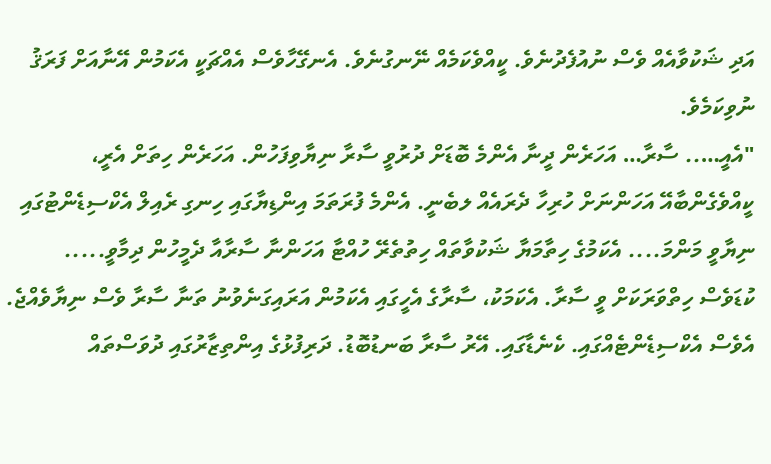އަދި ޝަކުވާއެއް ވެސް ނުއުފެދުނެވެ. ކީއްވެކަމެއް ނޭނގުނެވެ. އެނގޭހާވެސް އެއްޗަކީ އެކަމުން އޭނާއަށް ފަރަޤު ނުވިކަމެވެ.
"އެއީ….. ސާރާ… އަހަރެން ދީނާ އެންމެ ބޮޑަށް ދުރުވީ ސާރާ ނިޔާވިފަހުން. އަހަރެން ހިތަށް އެރީ، ކީއްވެގެންބާއޭ އަހަންނަށް ހުރިހާ ދެރައެއް ލބެނީ. އެންމެ ފުރަތަމަ އިންޑިޔާގައި ހިނގި ރެއިލް އެކްސިޑެންޓުގައި ނިޔާވީ މަންމަ.... އެކަމުގެ ހިތާމަޔާ ޝަކުވާތައް ހިތުތެރޭ ހުއްޓާ އަހަންނާ ސާރާއާ ދެމީހުން ދިމާވީ..... ކުޑަވެސް ހިތްވަރަކަށް ވީ ސާރާ. އެކަމަކު، ސާރާގެ އެހީގައި އެކަމުން އަރައިގަނެވުނު ތަނާ ސާރާ ވެސް ނިޔާވެއްޖެ. އެވެސް އެކްސިޑެންޓެއްގައި. ކެނެޑާގައި. އޭރު ސާރާ ބަނޑުބޮޑު. ދަރިފުޅުގެ އިންތިޒާރުގައި ދުވަސްތައް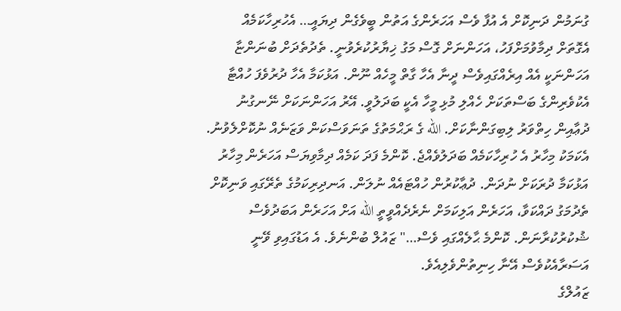ގުނަމުން ދަނިކޮށް އެ އުފާ ވެސް އަހަރެންގެ އަތުން ބީވެގެން ދިޔައީ… އެހުރިހާކަމެއް އެގޮތަށް ދިމާވުމަށްފަހު، އަހަންނަށް ގޮސް މަގު ޚިޔާރުކުރެވުނީ. ތެދުތެދަށް ބުނަންޏާ އަހަންނަކީ އެއް އިރެއްގައިވެސް ދީނާ އެހާ ގާތް މީހެއް ނޫން. އަޅުކަމާ އެހާ ދުރުވެފަ ހުއްޓާ އެކުވެރިންގެ ބަސްތަކަށް ހެއްލި މުޅި މީހާ އެކީ ބަދަލުވީ. އޭރު އަހަންނަކަށް ނޭނގުނު ދުޢާއިން ހިތްވަރު ލިބިގަންނާކަށް. الله ގެ ރަޙްމަތުގެ ތަނަވަސްކަން ވަޒަނެއް ނުކޮށްލެވުނު. އެކަމަކު މިހާރު އެ ހުރިހާކަމެއް ބަދަލުވެއްޖެ. ކޮންމެ ފަދަ ކަމެއް ދިމާވިޔަސް އަހަރެން މިހާރު އަޅުކަމާ ދުރަކަށް ނުދަން. ދުޢާކުރުން ހުއްޓައެއް ނުލަން. އަނދިރިކަމުގެ ތެރޭގައި ވަނިކޮށް ތެދުމަގު ދައްކަވާ، އަހަރެން އަލިކަމަށް ނެރެދެއްވީތީ الله އަށް އަހަރެން އަބަދުވެސް ޝުކުރުކުރާނަން. ކޮންމެ ޙާލެއްގައި ވެސް…" ޒައުލް ބުންނެވެ. އެ އަޑުގައިވި ވޭނީ އަސަރާއެކުވެސް އޭނާ ހިނިތުންވެލިއެވެ.
ޒައުލްގެ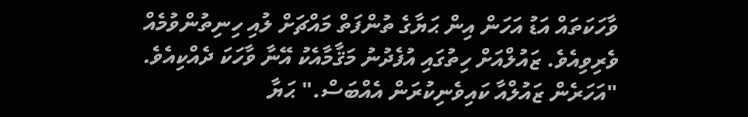ވާހަކަތައް އަޑު އަހަން އިން ޙަޔާގެ ތުންފަތް މައްޗަށް ލުއި ހިނިތުންވުމެއް ވެރިވިއެވެ. ޒައުލްއަށް ހިތުގައި އުފެދުނު މަޤާމާއެކު އޭނާ ވާހަކަ ދެއްކިއެވެ.
"އަހަރެން ޒައުލްއާ ކައިވެނިކުރަން އެއްބަސް." ޙަޔާ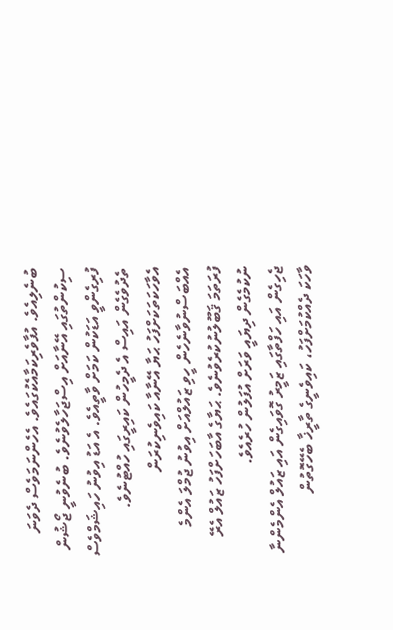ބުނެލިއެވެ. އުފާވެރިކަމާއެކުގައެވެ. އެހެންނަމަވެސް ދެވަނަ ސިކުންތުގައި އޭނާއަށް އިސްޖަހާލެވުނެވެ. ބުނެވުނީ ޖޯޝުން ފުރިގެންވީ އަޑަކުން ކަމަށް ވާތީއެވެ. އެ އަޑު އިވުނު ހައިޝަމްވެސް ތެދުވެގެން އައިސް އެ ދެމީހުން ކައިރީގައި ހުއްޓުނެވެ.
އެވާހަކަތަކަށްފަހު ޙަޔާ އޭނާއާ ކައިވެނިކުރަން އެއްބަސްނުވާނެހެން ހީވި ޒައުލްއަށް އިވުނު ޖުމްލަ އެންމެ ފުރަތަމަ ޤަބޫލުނުކުރެވުނެވެ. ޙަޔާގެ އާބަހަށްފަހު ޒައުލް އެރޭ ނުކުމެގެން ދިޔައީ ވަރަށް އުފަލުން ހުރެއެވެ.
ޖެހިގެން އައި ހަފްތާގައި ޒަމީރު ގޮވައިގެން އައި ޒައުލް އެންމެންނާ ވާހަކަ ދެއްކުމަށްފަހު، ކައިވެނީގެ ތާރީޚާ ބެހޭގޮތުން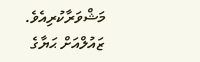މަޝްވަރާކުރިއެވެ. ޒައުލްއަށް ޙަޔާގެ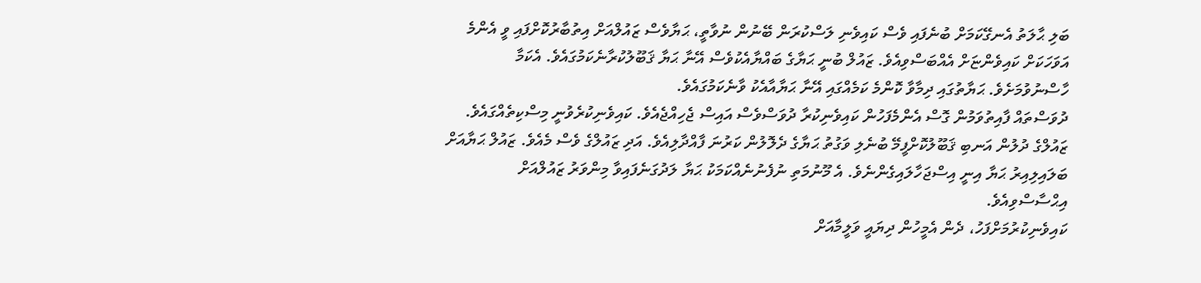ބަލި ޙާލަތު އެނގޭކަމަށް ބުނެފައި ވެސް ކައިވެނި ލަސްކުރަން ބޭނުން ނުވާތީ، ޙަޔާވެސް ޒައުލްއަށް އިތުބާރުކޮށްފައި ވީ އެންމެ އަވަހަކަށް ކައިވެންޏަށް އެއްބަސްވިއެވެ. ޒައުލް ބުނީ ޙަޔާގެ ބައްޔާއެކުވެސް އޭނާ ޙަޔާ ޤަބޫލުކުރާނެކަމުގައެވެ. އެކަމާ ހާސްނުވުމަށެވެ. ޙަޔާތުގައި ދިމާވާ ކޮންމެ ކަމެއްގައި އޭނާ ޙަޔާއާއެކު ވާނެކަމުގައެވެ.
ދުވަސްތައް ފާއިތުވަމުން ގޮސް އެންމެފަހުން ކައިވެނިކުރާ ދުވަސްވެސް އައިސް ޖެހިއްޖެއެވެ. ކައިވެނިކުރެވުނީ މިސްކިތެއްގައެވެ. ޒައުލްގެ ދުލުން އަނބި ޤަބޫލުކޮށްފީމޭ ބުނެލި ވަގުތު ޙަޔާގެ ދެލޮލުން ކަރުނަ ފާއްދާލިއެވެ. އަދި ޒައުލްގެ ވެސް މެއެވެ. ޒައުލް ޙަޔާއަށް ބަލައިލިއިރު ޙަޔާ އިނީ އިސްޖަހާލައިގެންނެވެ. އެ މޫނުމަތި ނުފެނުނެއްކަމަކު ޙަޔާ ލަދުގަނެފައިވާ މިންވަރު ޒައުލްއަށް އިޙްސާސްވިއެވެ.
ކައިވެނިކުރުމަށްފަހު، ދެން އެމީހުން ދިޔައީ ވަލީމާއަށް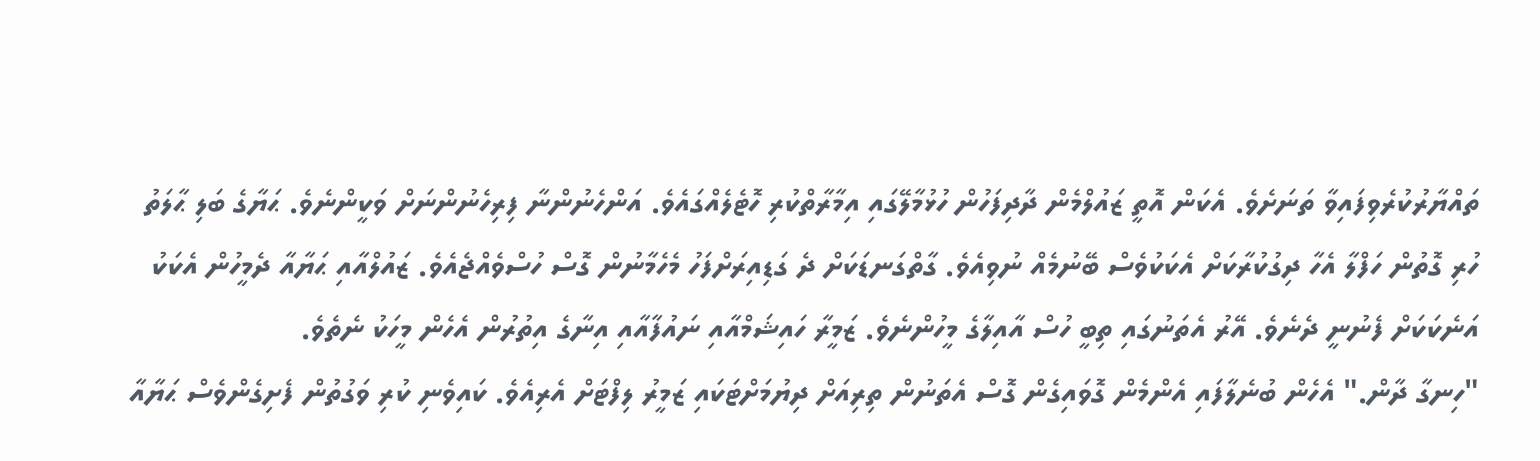ތައްޔާރުކުރެވިފައިވާ ތަނަށެވެ. އެކަން އޮތީ ޒައުލްމެން ދާދިފަހުން ހުޅުމާލޭގައި އިމާރާތްކުރި ހޮޓެލެއްގައެވެ. އަންހެނުންނާ ފިރިހެނުންނަށް ވަކީންނެވެ. ޙަޔާގެ ބަލި ޙާލަތު ހުރި ގޮތުން ހަފްލާ އެހާ ދިގުކުރާކަށް އެކަކުވެސް ބޭނުމެއް ނުވިއެވެ. ގާތްގަނޑަކަށް ދެ ގަޑިއިރަށްފަހު މެހެމާނުން ގޮސް ހުސްވެއްޖެއެވެ. ޒައުލްއާއި ޙަޔާއާ ދެމީހުން އެކަކު އަނެކަކަށް ފެނުނީ ދެނެވެ. އޭރު އެތަނުގައި ތިބީ ހުސް އާއިލާގެ މީހުންނެވެ. ޒަމީރާ ހައިޝަމްއާއި ނައުފާއާއި އިނާގެ އިތުރުން އެހެން މީހަކު ނެތެވެ.
"ހިނގާ ދާން." އެހެން ބުނެލާފައި އެންމެން ގޮވައިގެން ގޮސް އެތަނުން ތިރިއަށް ދިޔުމަށްޓަކައި ޒަމީރު ލިފްޓަށް އެރިއެވެ. ކައިވެނި ކުރި ވަގުތުން ފެށިގެންވެސް ޙަޔާއާ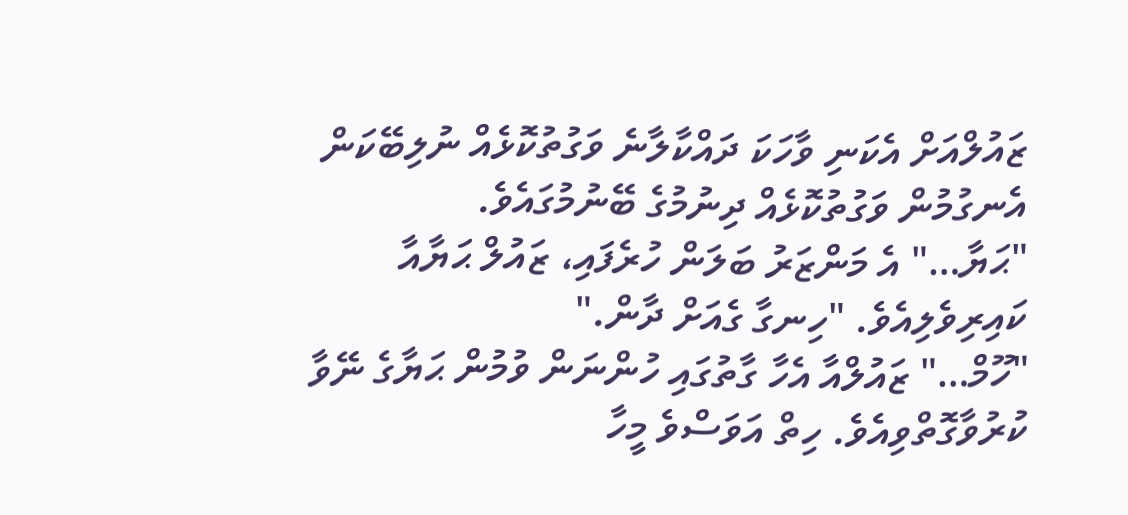ޒައުލްއަށް އެކަނި ވާހަކަ ދައްކާލާނެ ވަގުތުކޮޅެއް ނުލިބޭކަން އެނގުމުން ވަގުތުކޮޅެއް ދިނުމުގެ ބޭނުމުގައެވެ.
"ޙަޔާ…" އެ މަންޒަރު ބަލަން ހުރެފައި، ޒައުލް ޙަޔާއާ ކައިރިވެލިއެވެ. "ހިނގާ ގެއަށް ދާން."
"ހޫމް…" ޒައުލްއާ އެހާ ގާތުގައި ހުންނަން ވުމުން ޙަޔާގެ ނޭވާ ކުރުވާގޮތްވިއެވެ. ހިތް އަވަސްވެ މީހާ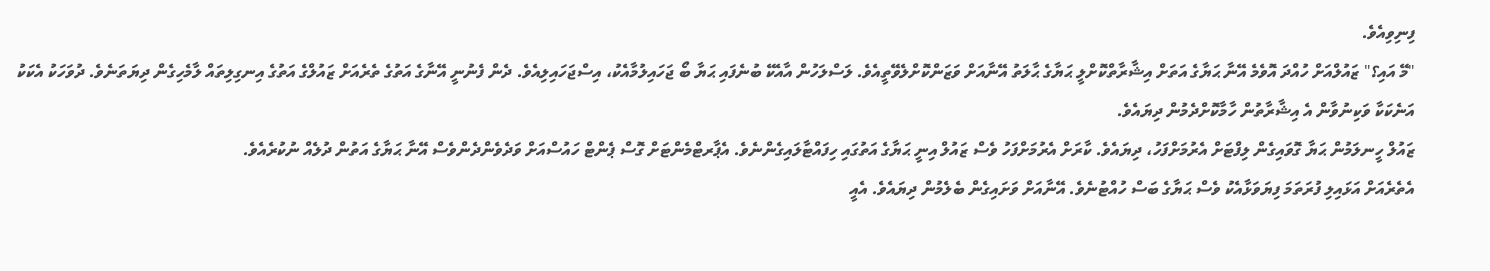ފިނިވިއެވެ.
"މޭ އައި؟" ޒައުލްއަށް ހުއްދަ އޮވެމެ އޭނާ ޙަޔާގެ އަތަށް އިޝާރާތްކޮށްލީ ޙަޔާގެ ޙާލަތު އޭނާއަށް ވަޒަންކޮށްލެވޭތީއެވެ. ލަސްލަހުން އާއެކޭ ބުނެފައި ޙަޔާ ބޯ ޖަހައިލުމާއެކު، އިސްޖަހައިލިއެވެ. ދެން ފެނުނީ އޭނާގެ އަތުގެ ތެރެއަށް ޒައުލްގެ އަތުގެ އިނގިލިތައް ލާމެހިގެން ދިޔަތަނެވެ. ދުވަހަކު އެކަކު އަނެކަކާ ވަކިނުވާން އެ އިޝާރާތުން ހާމާކޮށްދެމުން ދިޔައެވެ.
ޒައުލް ހީނލަމުން ޙަޔާ ގޮވައިގެން ލިފްޓަށް އެރުމަށްފަހު، ދިޔައެވެ. ކާރަށް އެރުމަށްފަހު ވެސް ޒައުލް އިނީ ޙަޔާގެ އަތުގައި ހިފައްޓާލައިގެންނެވެ. އެޕާރޓްމެންޓަށް ގޮސް ޕެންޓް ހައުސްއަށް ވަދެވެންދެންވެސް އޭނާ ޙަޔާގެ އަތުން ދުލެއް ނުކުރެއެވެ.
އެތެރެއަށް އަޅައިލި ފުރަތަމަ ފިޔަވަޅާއެކު ވެސް ޙަޔާގެ ބަސް ހުއްޓުނެވެ. އޭނާއަށް ވަށައިގެން ބެލެމުން ދިޔައެވެ. އެއީ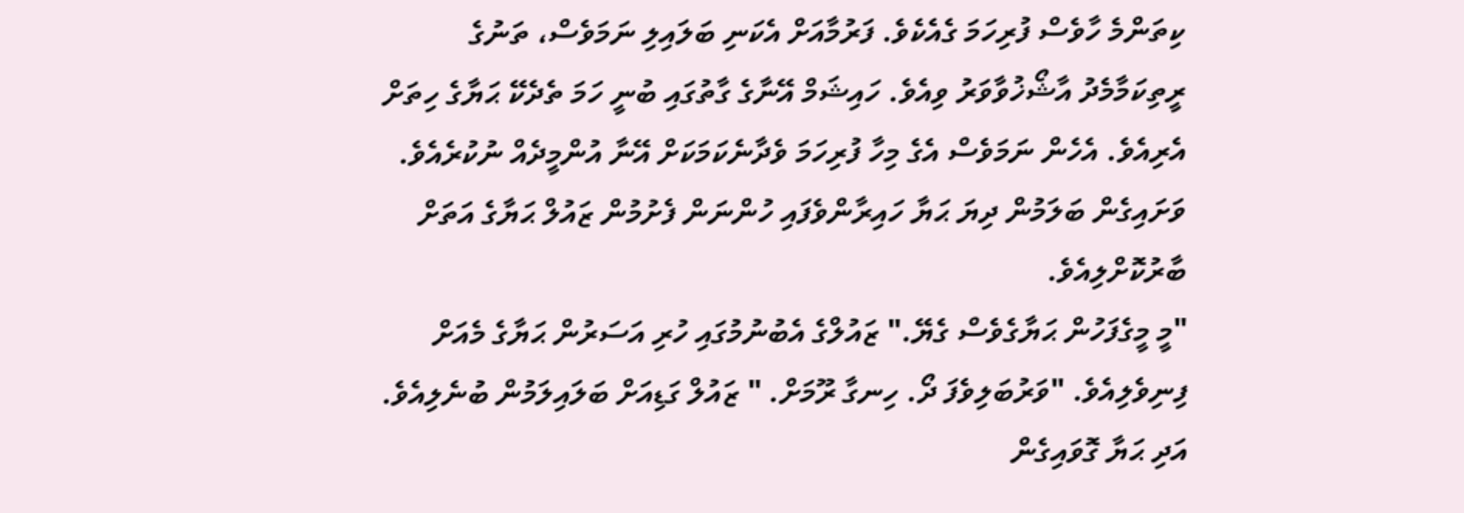ކިތަންމެ ހާވެސް ފުރިހަމަ ގެއެކެވެ. ފަރުމާއަށް އެކަނި ބަލައިލި ނަމަވެސް، ތަނުގެ ރީތިކަމާމެދު އާޝޯޚުވާވަރު ވިއެވެ. ހައިޝަމް އޭނާގެ ގާތުގައި ބުނީ ހަމަ ތެދެކޭ ޙަޔާގެ ހިތަށް އެރިއެވެ. އެހެން ނަމަވެސް އެގެ މިހާ ފުރިހަމަ ވެދާނެކަމަކަށް އޭނާ އުންމީދެއް ނުކުރެއެވެ. ވަށައިގެން ބަލަމުން ދިޔަ ޙަޔާ ހައިރާންވެފައި ހުންނަން ފެށުމުން ޒައުލް ޙަޔާގެ އަތަށް ބާރުކޮށްލިއެވެ.
"މީ މީގެފަހުން ޙަޔާގެވެސް ގެޔޭ." ޒައުލްގެ އެބުނުމުގައި ހުރި އަސަރުން ޙަޔާގެ މެއަށް ފިނިވެލިއެވެ. "ވަރުބަލިވެފަ ދޯ. ހިނގާ ރޫމަށް. " ޒައުލް ގަޑިއަށް ބަލައިލަމުން ބުނެލިއެވެ. އަދި ޙަޔާ ގޮވައިގެން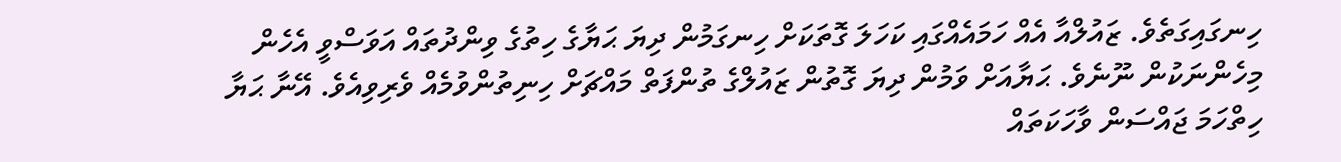ހިނގައިގަތެވެ. ޒައުލްއާ އެއް ހަމައެއްގައި ކަހަލަ ގޮތަކަށް ހިނގަމުން ދިޔަ ޙަޔާގެ ހިތުގެ ވިންދުތައް އަވަސްވީ އެހެން މިހެންނަކުން ނޫނެވެ. ޙަޔާއަށް ވަމުން ދިޔަ ގޮތުން ޒައުލްގެ ތުންފަތް މައްޗަށް ހިނިތުންވުމެއް ވެރިވިއެވެ. އޭނާ ޙަޔާ ހިތްހަމަ ޖައްސަން ވާހަކަތައް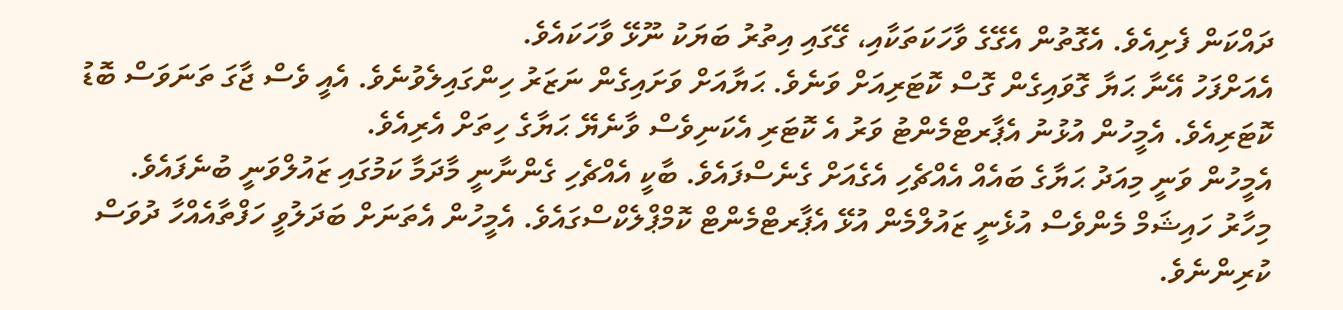ދައްކަން ފެށިއެވެ. އެގޮތުން އެގޭގެ ވާހަކަތަކާއި، ގޭގައި އިތުރު ބަޔަކު ނޫޅޭ ވާހަކައެވެ.
އެއަށްފަހު އޭނާ ޙަޔާ ގޮވައިގެން ގޮސް ކޮޓަރިއަށް ވަނެވެ. ޙަޔާއަށް ވަށައިގެން ނަޒަރު ހިންގައިލެވުނެވެ. އެއީ ވެސް ޖާގަ ތަނަވަސް ބޮޑު ކޮޓަރިއެވެ. އެމީހުން އުޅުނު އެޕާރޓްމެންޓު ވަރު އެ ކޮޓަރި އެކަނިވެސް ވާނެޔޭ ޙަޔާގެ ހިތަށް އެރިއެވެ.
އެމީހުން ވަނީ މިއަދު ޙަޔާގެ ބައެއް އެއްޗެހި އެގެއަށް ގެނެސްފައެވެ. ބާކީ އެއްޗެހި ގެންނާނީ މާދަމާ ކަމުގައި ޒައުލްވަނީ ބުނެފައެވެ.
މިހާރު ހައިޝަމް މެންވެސް އުޅެނީ ޒައުލްމެން އުޅޭ އެޕާރޓްމެންޓް ކޮމްޕްލެކްސްގައެވެ. އެމީހުން އެތަނަށް ބަދަލުވީ ހަފްތާއެއްހާ ދުވަސް ކުރިންނެވެ.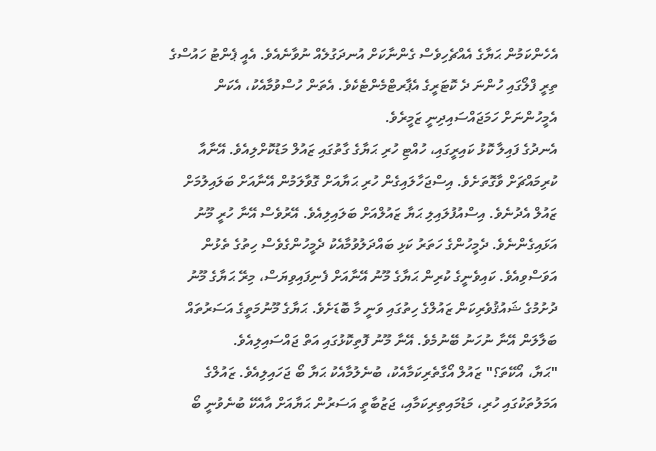އެހެންކަމުން ޙަޔާގެ އެއްޗެހިވެސް ގެންނާކަށް އުނދަގުލެއް ނުވާނެއެވެ. އެއީ ޕެންޓު ހައުސްގެ ތިރީ ފްލޯގައި ހުންނަ ދެ ކޮޓަރީގެ އެޕާރޓްމެންޓެކެވެ. އެތަން ހުސްވުމާއެކު، އެކަން އެމީހުންނަށް ހަމަޖައްސައިދިނީ ޒަމީރެވެ.
އެނދުގެ ފައިލާ ކޮޅު ކައިރީގައި، ހުއްޓި ހުރި ޙަޔާގެ ގާތުގައި ޒައުލް މަޑުކޮށްލިއެވެ. އޭނާއާ ކުރިމައްޗަށް ވާގޮތަށެވެ. އިސްޖަހާލައިގެން ހުރި ޙަޔާއަށް ގޮވާލަމުން އޭނާއަށް ބަލައިލުމަށް ޒައުލް އެދުނެވެ. އިސްއުފުލައިލި ޙަޔާ ޒައުލްއަށް ބަލައިލިއެވެ. އޭރުވެސް އޭނާ ހުރީ މޫނު އަޅައިގެންނެވެ. ދެމީހުންގެ ހަތަރު ކަޅި ބައްދަލުވުމާއެކު ދެމީހުންގެވެސް ހިތުގެ ތެޅުން އަވަސްވިއެވެ. ކައިވެނީގެ ކުރިން ޙަޔާގެ މޫނު އޭނާއަށް ފެނިފައިވިޔަސް، މިރޭ ޙަޔާގެ މޫނު ދުށުމުގެ ޝައުޤުވެރިކަން ޒައުލްގެ ހިތުގައި ވަނީ މާ ބޮޑަށެވެ. ޙަޔާގެ މޫނުމަތީގެ އަސަރުތައް ބަލާލަން އޭނާ ނުހަނު ބޭނުމެވެ. އޭނާ މޫނު ފޮތިކޮޅުގައި އަތް ޖައްސައިލިއެވެ.
"ޙަޔާ، އޯކޭތަ؟" ޒައުލް އޯގާތެރިކަމާއެކު، ބުނެލުމާއެކު ޙަޔާ ބޯ ޖަހައިލިއެވެ. ޒައުލްގެ އަމަލުތަކުގައި ހުރި، މަޑުމައިތިރިކަމާއި، ޖަޒުބާތީ އަސަރުން ޙަޔާއަށް އާއެކޭ ބުނެވުނީ ބޯ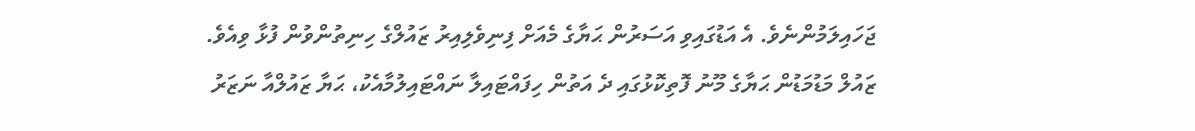ޖަހައިލަމުންނެވެ. އެ އަޑުގައިވި އަސަރުން ޙަޔާގެ މެއަށް ފިނިވެލިއިރު ޒައުލްގެ ހިނިތުންވުން ފުޅާ ވިއެވެ.
ޒައުލް މަޑުމަޑުން ޙަޔާގެ މޫނު ފޮތިކޮޅުގައި ދެ އަތުން ހިފައްޓައިލާ ނައްޓައިލުމާއެކު، ޙަޔާ ޒައުލްއާ ނަޒަރު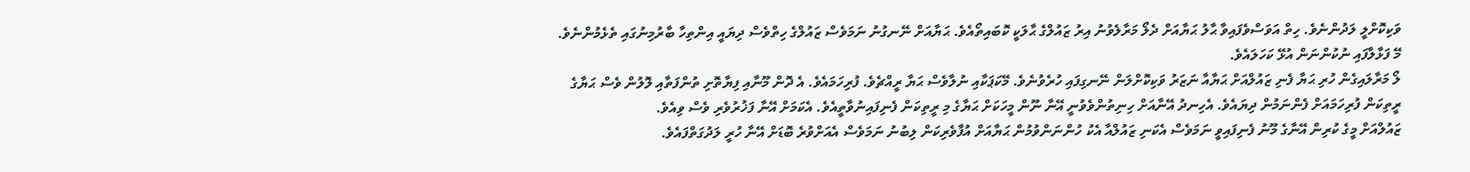ވަކިކޮށްލީ ލަދުންނެވެ. ހިތް އަވަސްވެފައިވާ ޙާލު ޙަޔާއަށް ދެލޯ މަރާލެވުނު އިރު ޒައުލްގެ ޙާލަކީ ކޮބައިތޯއެވެ. ޙަޔާއަށް ނޭނގުނު ނަމަވެސް ޒައުލްގެ ހިތްވެސް ދިޔައީ އިންތިހާ ބާރުމިނުގައި ތެޅެމުންނެވެ. މޭ ފަޅާލާފައި ނުކުންނަން އުޅޭ ކަހަލައެވެ.
ލޯ މަރާލައިގެން ހުރި ޙަޔާ ފެނި ޒައުލްއަށް ޙަޔާއާ ނަޒަރު ވަކިކޮށްލަން ނޭނގިފައި ހުރެވުނެވެ. މޭކަޕަކާއި ނުލާވެސް ޙަޔާ ރީއްޗެވެ. ފުރިހަމައެވެ. އެ ދޮން މޫނާއި ފިޔާތޮށި ތުންފަތާއި ލޮލުން ވެސް ޙަޔާގެ ރީތިކަން ފުރިހަމައަށް ފެންނަމުން ދިޔައެވެ. އެހިނދު އޭނާއަށް ހިނިތުންވެވުނީ އޭނާ ނޫން މީހަކަށް ޙަޔާގެ މި ރީތިކަން ފެނިފައިނުވާތީއެވެ. އެކަމަށް އޭނާ ފަޚުރުވެރި ވެސް ވިއެވެ.
ޒައުލްއަށް މީގެ ކުރިން އޭނާގެ މޫނު ފެނިފައިވީ ނަމަވެސް އެކަނި ޒައުލްއާ އެކު ހުންނަންވުމުން ޙަޔާއަށް އުފާވެރިކަން ލިބުނު ނަމަވެސް އެއަށްވުރެ ބޮޑަށް އޭނާ ހުރީ ލަދުގަތްފައެވެ.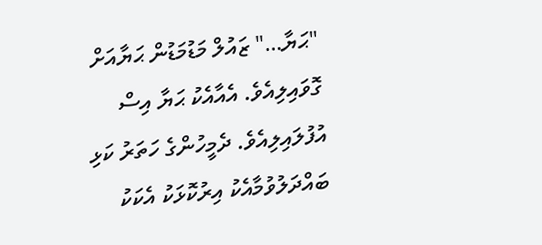"ޙަޔާ…" ޒައުލް މަޑުމަޑުން ޙަޔާއަށް ގޮވައިލިއެވެ. އެއާއެކު ޙަޔާ އިސް އުފުލައިލިއެވެ. ދެމީހުންގެ ހަތަރު ކަޅި ބައްދަލުވުމާއެކު އިރުކޮޅަކު އެކަކު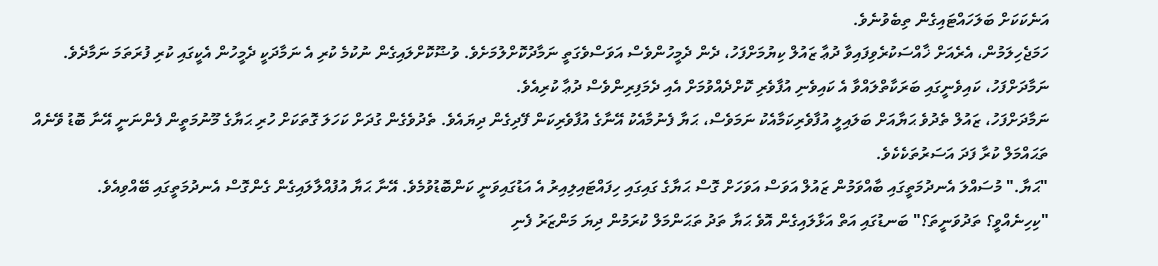އަނެކަކަށް ބަލަހައްޓައިގެން ތިބެވުނެވެ.
ހަމަޖެހިލަމުން، އެރެއަށް ޚާއްސަކުރެވިފައިވާ ދުޢާ ޒައުލް ކިޔުމަށްފަހު، ދެން ދެމީހުންވެސް އަވަސްވެގަތީ ނަމާދުކޮށްލުމަށެވެ. ވުޟޫކޮށްލައިގެން ނުކުމެ ކުރި އެ ނަމާދަކީ ދެމީހުން އެކީގައި ކުރި ފުރަތަމަ ނަމާދެވެ. ނަމާދަށްފަހު، ކައިވެނީގައި ބަރަކާތްލައްވާ އެ ކައިވެނި އުފާވެރި ކޮށްދެއްވުމަށް އެއި ދެމަފިރިންވެސް ދުޢާ ކުރިއެވެ.
ނަމާދަށްފަހު، ޒައުލް ތެދުވެ ޙަޔާއަށް ބަލައިލީ އުފާވެރިކަމާއެކު ނަމަވެސް، ޙަޔާ ފެނުމާއެކު އޭނާގެ އުފާވެރިކަން ފޭދިގެން ދިޔައެވެ. ތެދުވެގެން ގުދަށް ކަހަލަ ގޮތަކަށް ހުރި ޙަޔާގެ މޫނުމަތީން ފެންނަނީ އޭނާ ބޮޑު ވޭނެއް ތަޙައްމަލް ކުރާ ފަދަ އަސަރުތަކެކެވެ.
"ޙަޔާ." މުސައްލަ އެނދުމަތީގައި ބާއްވަމުން ޒައުލް އަވަސް އަވަހަށް ގޮސް ޙަޔާގެ ގައިގައި ހިފައްޓައިލިއިރު އެ އަޑުގައިވަނީ ކަންބޮޑުވުމެވެ. އޭނާ ޙަޔާ އުފުއްލާލައިގެން ގެންގޮސް އެނދުމަތީގައި ބޭއްވިއެވެ.
"ކިހިނެއްވީ؟ ތަދުވަނީތަ؟" ބަނޑުގައި އަތް އަޅާލައިގެން އޮވެ ޙަޔާ ތަދު ތަޙަންމަލް ކުރަމުން ދިޔަ މަންޒަރު ފެނި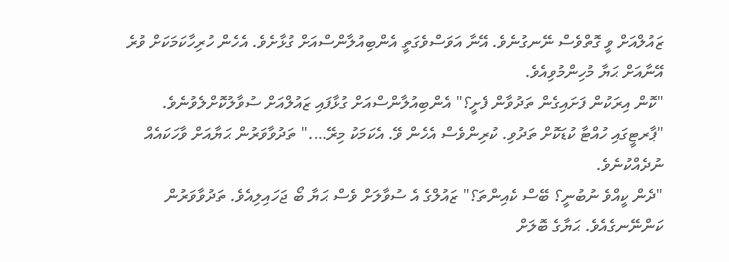ޒައުލްއަށް ވީ ގޮތްވެސް ނޭނގުނެވެ. އޭނާ އަވަސްވެގަތީ އެންބިއުލާންސްއަށް ގުޅާށެވެ. އެހެން ހުރިހާކަމަކަށް ވުރެ އޭނާއަށް ޙަޔާ މުހިންމުވިއެވެ.
"ކޮން އިރަކުން ފަށައިގެން ތަދުވާން ފެށީ؟" އެންބިއުލާންސްއަށް ގުޅާފައި ޒައުލްއަށް ސުވާލުކޮށްލެވުނެވެ.
"ޕާރޓީގައި ހުއްޓާ ކުޑަކޮށް ތަދުވި. ކުރިންވެސް އެހެން ވޭ. އެކަމަކު މިރޭ…." ތަދުވާވަރުން ޙަޔާއަށް ވާހަކައެއް ނުދެއްކުނެވެ.
"ދެން ކީއްވެ ނުބުނީ؟ ބޭސް ކެއިންތަ؟" ޒައުލްގެ އެ ސުވާލަށް ވެސް ޙަޔާ ބޯ ޖަހައިލިއެވެ. ތަދުވާވަރުން ކަންނޭނގެއެވެ. ޙަޔާގެ ބޮލަށް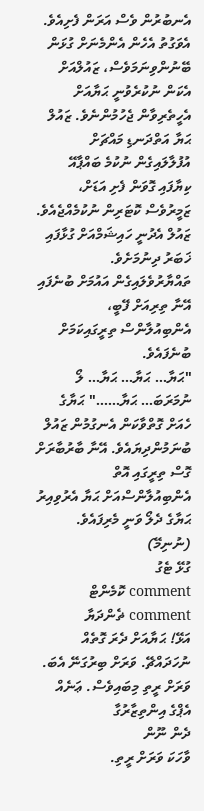އެނބުރުން ވެސް އަރަން ފެށިއެވެ. އެވަގުތު އެހެން އެންމެނަށް ގުޅަން ބޭނުންވިނަމަވެސް، ޒައުލްއަށް އެކަން ނުކުރެވުނީ ޙަޔާއަށް އެހީތެރިވާން ޖެހުމުންނެވެ. ޒައުލް ޙަޔާ އަތްދަނޑި މައްޗަށް އުފުލާލައިގެން ނުކުމެ ބައްޕާއޭ ކިޔާފައި ގޮވަން ފެށި އަޑަށް، ޒަމީރުވެސް ކޮޓަރިން ނުކުމެއްޖެއެވެ. ޒައުލް އެދުނީ ހައިޝަމްއަށް ގުޅާފައި ޚަބަރު ދިނުމަށެވެ. ތައްޔާރުވެލައިގެން އައުމަށް ބުނެފައި އޭނާ ތިރިއަށް ފޭބީ، އެންބިއުލާންސް ތިރީގައިކަމަށް ބުނެފައެވެ.
"ޙަޔާ… ޙަޔާ… ޙަޔާ… ލޯ ނުމަރަބަ… ޙަޔާ……" ޙަޔާގެ ހެއަށް ގޮތްވާކަން އެނގުމުން ޒައުލް ބުނަމުންދިޔައެވެ. އޭނާ ބާރުބާރަށް ގޮސް ތިރީގައި އޮތް އެންބިއުލާންސްއަށް ޙަޔާ އެރުވިއިރު ޙަޔާގެ ދެލޯ ވަނީ މެރިފައެވެ.
(ނުނިމޭ)
ގުޅޭ ޓެގު
comment ކޮމެންޓް
comment ޡެންދަޔާ
އަޅޭ! ޙަޔާއަށް ދެރަ ގޮތެއް ނުހަދައްޗޭ. ވަރަށް ބިރުގަނޭ އެބަ. ވަރަށް ރީތި މިބައިވެސް. ޢަނެއް އެޕްގެ އިންތިޒާރުގާ
ދެން ނޫން
ވާހަކަ ވަރަށް ރީތި.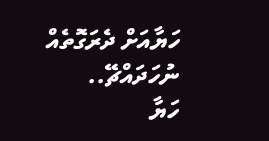ހަޔާއަށް ދެރަގޮތެއް ނުހަދައްޗޭ..
ހަޔާ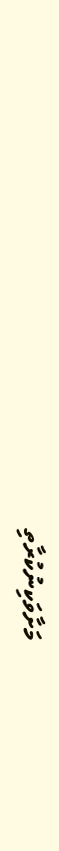މަށާވަކިނުކުރާތި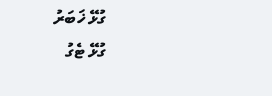ގުޅޭ ޚަބަރު
ގުޅޭ ޓެގު